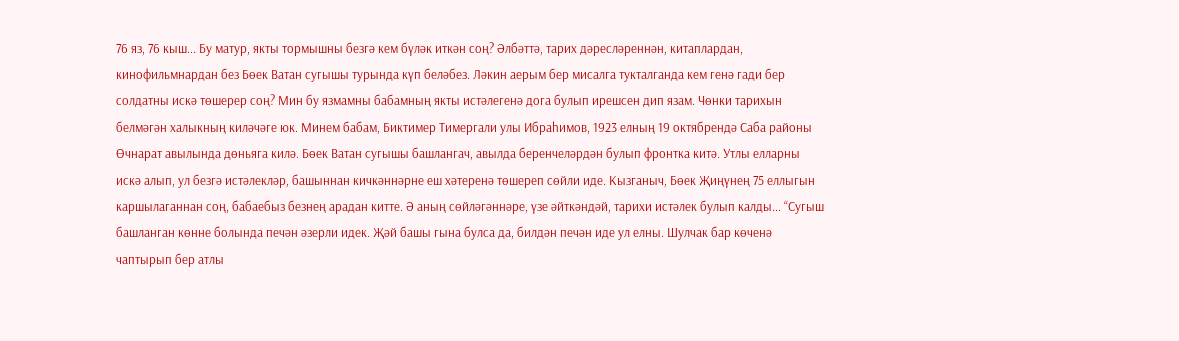76 яз, 76 кыш... Бу матур, якты тормышны безгә кем бүләк иткән соң? Әлбәттә, тарих дәресләреннән, китаплардан, кинофильмнардан без Бөек Ватан сугышы турында күп беләбез. Ләкин аерым бер мисалга тукталганда кем генә гади бер солдатны искә төшерер соң? Мин бу язмамны бабамның якты истәлегенә дога булып ирешсен дип язам. Чөнки тарихын белмәгән халыкның киләчәге юк. Минем бабам, Биктимер Тимергали улы Ибраһимов, 1923 елның 19 октябрендә Саба районы Өчнарат авылында дөньяга килә. Бөек Ватан сугышы башлангач, авылда беренчеләрдән булып фронтка китә. Утлы елларны искә алып, ул безгә истәлекләр, башыннан кичкәннәрне еш хәтеренә төшереп сөйли иде. Кызганыч, Бөек Җиңүнең 75 еллыгын каршылаганнан соң, бабаебыз безнең арадан китте. Ә аның сөйләгәннәре, үзе әйткәндәй, тарихи истәлек булып калды... “Сугыш башланган көнне болында печән әзерли идек. Җәй башы гына булса да, билдән печән иде ул елны. Шулчак бар көченә чаптырып бер атлы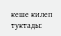кеше килеп туктады: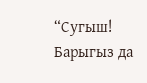“Сугыш! Барыгыз да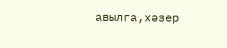авылга,хәзер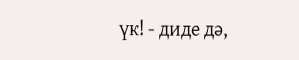үк! - диде дә,